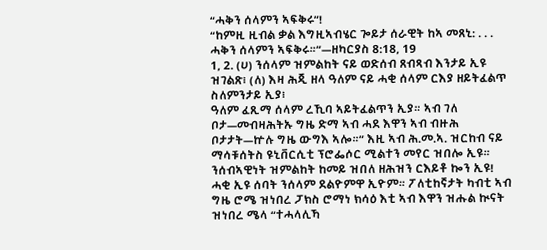“ሓቅን ሰላምን ኣፍቅሩ”!
“ከምዚ ዚብል ቃል እግዚኣብሄር ጐይታ ሰራዊት ከኣ መጸኒ: . . . ሓቅን ሰላምን ኣፍቅሩ።”—ዘካርያስ 8:18, 19
1, 2. (ሀ) ንሰላም ዝምልከት ናይ ወድሰብ ጸብጻብ እንታይ ኢዩ ዝገልጽ፧ (ለ) እዛ ሕጂ ዘላ ዓለም ናይ ሓቂ ሰላም ርእያ ዘይትፈልጥ ስለምንታይ ኢያ፧
ዓለም ፈጺማ ሰላም ረኺባ ኣይትፈልጥን ኢያ። ኣብ ገለ ቦታ—መብዛሕትኡ ግዜ ድማ ኣብ ሓደ እዋን ኣብ ብዙሕ ቦታታት—ኵሉ ግዜ ውግእ ኣሎ።” እዚ ኣብ ሕ.መ.ኣ. ዝርከብ ናይ ማሳቹሰትስ ዩኒቨርሲቲ ፕሮፌሶር ሚልተን መየር ዝበሎ ኢዩ። ንሰብኣዊነት ዝምልከት ከመይ ዝበለ ዘሕዝን ርእይቶ ኰን ኢዩ! ሓቂ ኢዩ ሰባት ንሰላም ደልዮምዋ ኢዮም። ፖለቲከኛታት ካብቲ ኣብ ግዜ ሮሜ ዝነበረ ፓክስ ሮማነ ክሳዕ እቲ ኣብ እዋን ዝሑል ኲናት ዝነበረ ሜላ “ተሓላሊኻ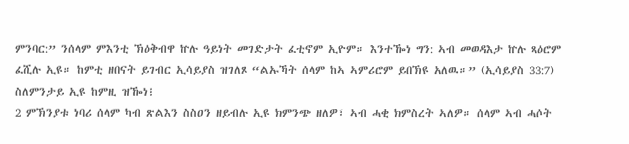ምንባር:” ንሰላም ምእንቲ ኽዕቅብዋ ኵሉ ዓይነት መገድታት ፈቲኖም ኢዮም። እንተዀነ ግን: ኣብ መወዳእታ ኵሉ ጻዕሮም ፈሺሉ ኢዩ። ከምቲ ዘበናት ይገብር ኢሳይያስ ዝገለጾ “ልኡኻት ሰላም ከኣ ኣምሪሮም ይበኽዩ አለዉ።” (ኢሳይያስ 33:7) ስለምንታይ ኢዩ ከምዚ ዝዀነ፧
2 ምኽንያቱ ነባሪ ሰላም ካብ ጽልእን ስስዐን ዘይብሉ ኢዩ ክምንጭ ዘለዎ፣ ኣብ ሓቂ ክምስረት ኣለዎ። ሰላም ኣብ ሓሶት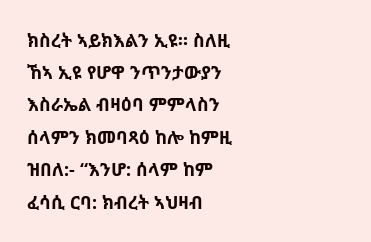ክስረት ኣይክእልን ኢዩ። ስለዚ ኸኣ ኢዩ የሆዋ ንጥንታውያን እስራኤል ብዛዕባ ምምላስን ሰላምን ክመባጻዕ ከሎ ከምዚ ዝበለ:- “እንሆ: ሰላም ከም ፈሳሲ ርባ: ክብረት ኣህዛብ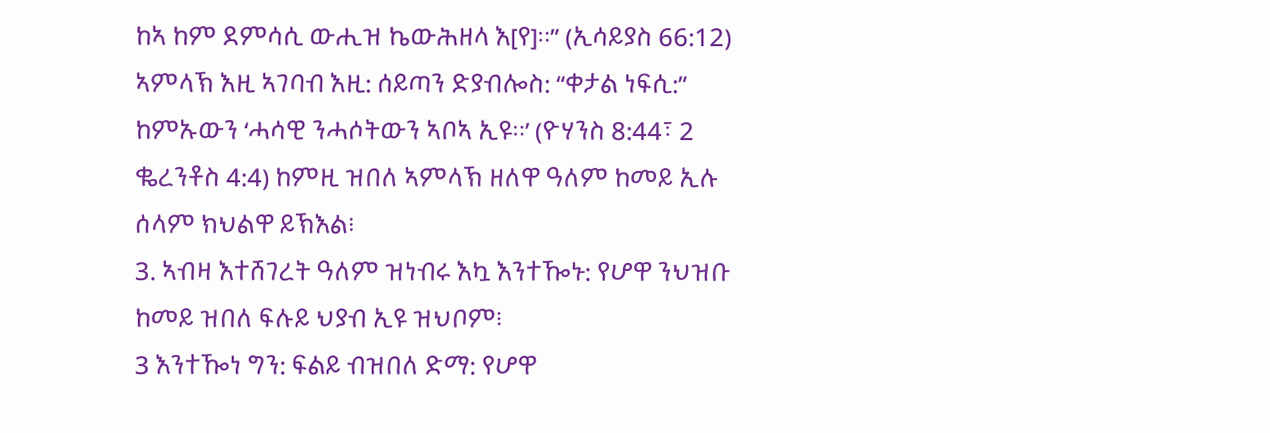ከኣ ከም ደምሳሲ ውሒዝ ኬውሕዘላ እ[የ]።” (ኢሳይያስ 66:12) ኣምላኽ እዚ ኣገባብ እዚ: ሰይጣን ድያብሎስ: “ቀታል ነፍሲ:” ከምኡውን ‘ሓሳዊ ንሓሶትውን ኣቦኣ ኢዩ።’ (ዮሃንስ 8:44፣ 2 ቈረንቶስ 4:4) ከምዚ ዝበለ ኣምላኽ ዘለዋ ዓለም ከመይ ኢሉ ሰላም ክህልዋ ይኽእል፧
3. ኣብዛ እተሸገረት ዓለም ዝነብሩ እኳ እንተዀኑ: የሆዋ ንህዝቡ ከመይ ዝበለ ፍሉይ ህያብ ኢዩ ዝህቦም፧
3 እንተዀነ ግን: ፍልይ ብዝበለ ድማ: የሆዋ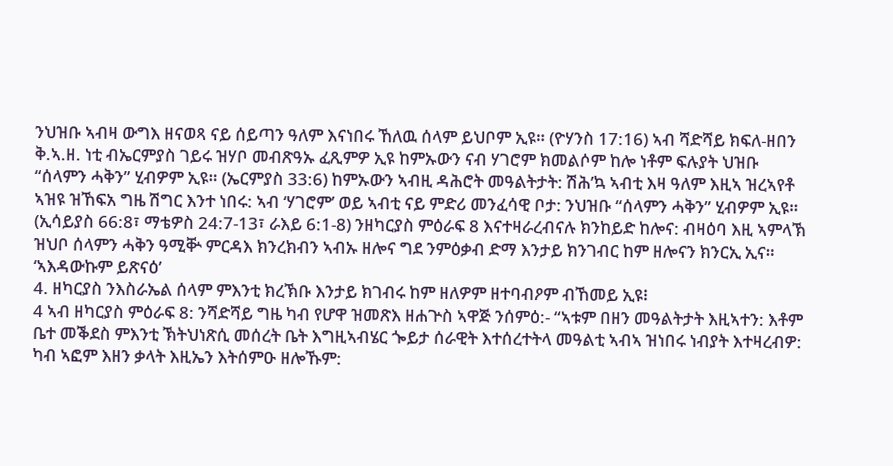ንህዝቡ ኣብዛ ውግእ ዘናወጻ ናይ ሰይጣን ዓለም እናነበሩ ኸለዉ ሰላም ይህቦም ኢዩ። (ዮሃንስ 17:16) ኣብ ሻድሻይ ክፍለ-ዘበን ቅ.ኣ.ዘ. ነቲ ብኤርምያስ ገይሩ ዝሃቦ መብጽዓኡ ፈጺምዎ ኢዩ ከምኡውን ናብ ሃገሮም ክመልሶም ከሎ ነቶም ፍሉያት ህዝቡ “ሰላምን ሓቅን” ሂብዎም ኢዩ። (ኤርምያስ 33:6) ከምኡውን ኣብዚ ዳሕሮት መዓልትታት: ሽሕ’ኳ ኣብቲ እዛ ዓለም እዚኣ ዝረኣየቶ ኣዝዩ ዝኸፍአ ግዜ ሽግር እንተ ነበሩ: ኣብ ‘ሃገሮም’ ወይ ኣብቲ ናይ ምድሪ መንፈሳዊ ቦታ: ንህዝቡ “ሰላምን ሓቅን” ሂብዎም ኢዩ። (ኢሳይያስ 66:8፣ ማቴዎስ 24:7-13፣ ራእይ 6:1-8) ንዘካርያስ ምዕራፍ 8 እናተዛራረብናሉ ክንከይድ ከሎና: ብዛዕባ እዚ ኣምላኽ ዝህቦ ሰላምን ሓቅን ዓሚቝ ምርዳእ ክንረክብን ኣብኡ ዘሎና ግደ ንምዕቃብ ድማ እንታይ ክንገብር ከም ዘሎናን ክንርኢ ኢና።
‘ኣእዳውኩም ይጽናዕ’
4. ዘካርያስ ንእስራኤል ሰላም ምእንቲ ክረኽቡ እንታይ ክገብሩ ከም ዘለዎም ዘተባብዖም ብኸመይ ኢዩ፧
4 ኣብ ዘካርያስ ምዕራፍ 8: ንሻድሻይ ግዜ ካብ የሆዋ ዝመጽእ ዘሐጕስ ኣዋጅ ንሰምዕ:- “ኣቱም በዘን መዓልትታት እዚኣተን: እቶም ቤተ መቕደስ ምእንቲ ኽትህነጽሲ መሰረት ቤት እግዚኣብሄር ጐይታ ሰራዊት እተሰረተትላ መዓልቲ ኣብኣ ዝነበሩ ነብያት እተዛረብዎ: ካብ ኣፎም እዘን ቃላት እዚኤን እትሰምዑ ዘሎኹም: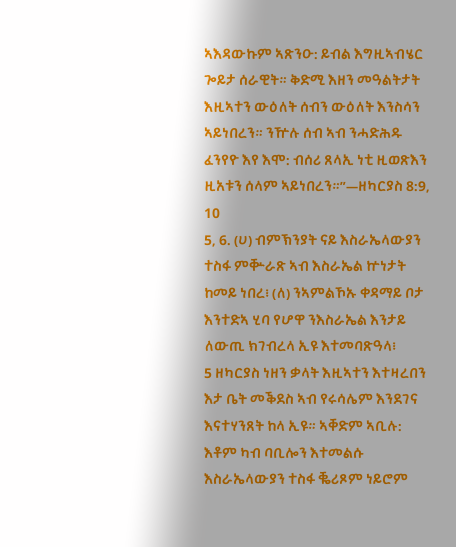ኣእዳውኩም ኣጽንዑ: ይብል እግዚኣብሄር ጐይታ ሰራዊት። ቅድሚ እዘን መዓልትታት እዚኣተን ውዕለት ሰብን ውዕለት እንስሳን ኣይነበረን። ንዅሉ ሰብ ኣብ ንሓድሕዱ ፈንየዮ እየ እሞ: ብሰሪ ጸላኢ ነቲ ዚወጽእን ዚአቱን ሰላም ኣይነበረን።”—ዘካርያስ 8:9, 10
5, 6. (ሀ) ብምኽንያት ናይ እስራኤላውያን ተስፋ ምቝራጽ ኣብ እስራኤል ኵነታት ከመይ ነበረ፧ (ለ) ንኣምልኾኡ ቀዳማይ ቦታ እንተድኣ ሂባ የሆዋ ንእስራኤል እንታይ ለውጢ ክገብረላ ኢዩ እተመባጽዓላ፧
5 ዘካርያስ ነዘን ቃላት እዚኣተን እተዛረበን እታ ቤት መቕደስ ኣብ የሩሳሌም እንደገና እናተሃንጸት ከላ ኢዩ። ኣቐድም ኣቢሉ: እቶም ካብ ባቢሎን እተመልሱ እስራኤላውያን ተስፋ ቘሪጾም ነይሮም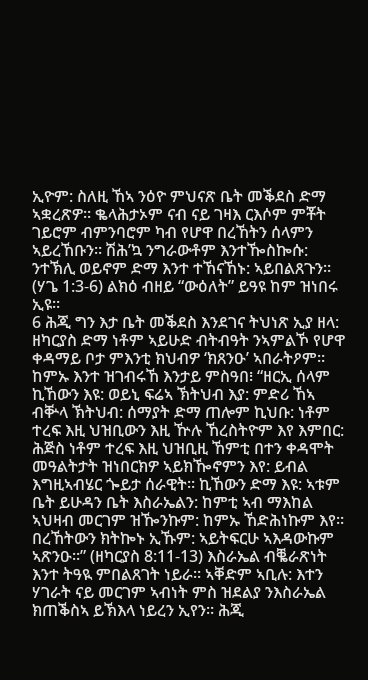ኢዮም: ስለዚ ኸኣ ንዕዮ ምህናጽ ቤት መቕደስ ድማ ኣቋረጽዎ። ቈላሕታኦም ናብ ናይ ገዛእ ርእሶም ምቾት ገይሮም ብምንባሮም ካብ የሆዋ በረኸትን ሰላምን ኣይረኸቡን። ሽሕ’ኳ ንግራውቶም እንተዀስኰሱ: ንተኽሊ ወይኖም ድማ እንተ ተኸናኸኑ: ኣይበልጸጉን። (ሃጌ 1:3-6) ልክዕ ብዘይ “ውዕለት” ይዓዩ ከም ዝነበሩ ኢዩ።
6 ሕጂ ግን እታ ቤት መቕደስ እንደገና ትህነጽ ኢያ ዘላ: ዘካርያስ ድማ ነቶም ኣይሁድ ብትብዓት ንኣምልኾ የሆዋ ቀዳማይ ቦታ ምእንቲ ክህብዎ ‘ክጸንዑ’ ኣበራትዖም። ከምኡ እንተ ዝገብሩኸ እንታይ ምስዓበ፧ “ዘርኢ ሰላም ኪኸውን እዩ: ወይኒ ፍሬኣ ኽትህብ እያ: ምድሪ ኸኣ ብቝላ ኽትህብ: ሰማያት ድማ ጠሎም ኪህቡ: ነቶም ተረፍ እዚ ህዝቢውን እዚ ዅሉ ኸረስትዮም እየ እምበር: ሕጅስ ነቶም ተረፍ እዚ ህዝቢዚ ኸምቲ በተን ቀዳሞት መዓልትታት ዝነበርክዎ ኣይክዀኖምን እየ: ይብል እግዚኣብሄር ጐይታ ሰራዊት። ኪኸውን ድማ እዩ: ኣቱም ቤት ይሁዳን ቤት እስራኤልን: ከምቲ ኣብ ማእከል ኣህዛብ መርገም ዝዀንኩም: ከምኡ ኸድሕነኩም እየ። በረኸትውን ክትኰኑ ኢኹም: ኣይትፍርሁ ኣእዳውኩም ኣጽንዑ።” (ዘካርያስ 8:11-13) እስራኤል ብቘራጽነት እንተ ትዓዪ ምበልጸገት ነይራ። ኣቐድም ኣቢሉ: እተን ሃገራት ናይ መርገም ኣብነት ምስ ዝደልያ ንእስራኤል ክጠቕስኣ ይኽእላ ነይረን ኢየን። ሕጂ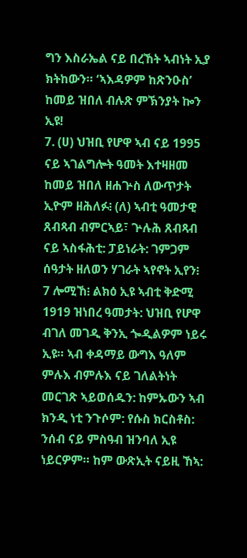ግን እስራኤል ናይ በረኸት ኣብነት ኢያ ክትከውን። ‘ኣእዳዎም ከጽንዑስ’ ከመይ ዝበለ ብሉጽ ምኽንያት ኰን ኢዩ!
7. (ሀ) ህዝቢ የሆዋ ኣብ ናይ 1995 ናይ ኣገልግሎት ዓመት እተዛዘመ ከመይ ዝበለ ዘሐጕስ ለውጥታት ኢዮም ዘሕለፉ፧ (ለ) ኣብቲ ዓመታዊ ጸብጻብ ብምርኣይ፣ ጕሉሕ ጸብጻብ ናይ ኣስፋሕቲ: ፓይነራት: ገምጋም ሰዓታት ዘለወን ሃገራት ኣየኖት ኢየን፧
7 ሎሚኸ፧ ልክዕ ኢዩ ኣብቲ ቅድሚ 1919 ዝነበረ ዓመታት: ህዝቢ የሆዋ ብገለ መገዲ ቅንኢ ጐዲልዎም ነይሩ ኢዩ። ኣብ ቀዳማይ ውግእ ዓለም ምሉእ ብምሉእ ናይ ገለልትነት መርገጽ ኣይወሰዱን: ከምኡውን ኣብ ክንዲ ነቲ ንጉሶም: የሱስ ክርስቶስ: ንሰብ ናይ ምስዓብ ዝንባለ ኢዩ ነይርዎም። ከም ውጽኢት ናይዚ ኸኣ: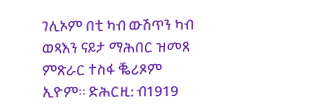ገሊኦም በቲ ካብ ውሽጥን ካብ ወጻእን ናይታ ማሕበር ዝመጸ ምጽራር ተስፋ ቘሪጾም ኢዮም። ድሕርዚ: ብ1919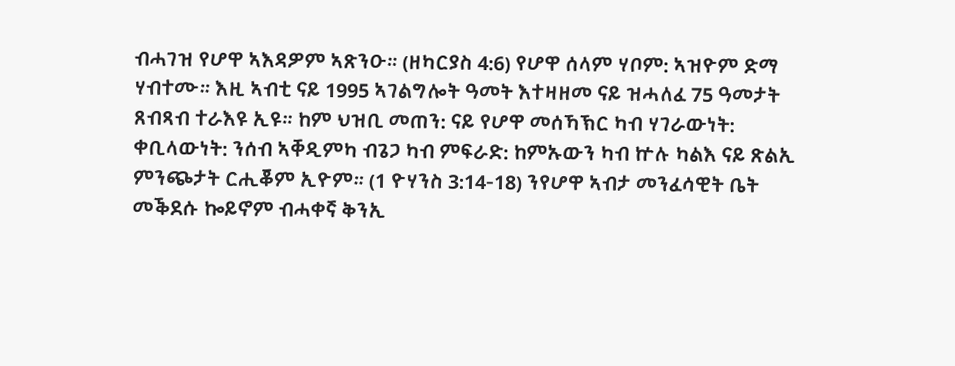ብሓገዝ የሆዋ ኣእዳዎም ኣጽንዑ። (ዘካርያስ 4:6) የሆዋ ሰላም ሃቦም: ኣዝዮም ድማ ሃብተሙ። እዚ ኣብቲ ናይ 1995 ኣገልግሎት ዓመት እተዛዘመ ናይ ዝሓለፈ 75 ዓመታት ጸብጻብ ተራእዩ ኢዩ። ከም ህዝቢ መጠን: ናይ የሆዋ መሰኻኽር ካብ ሃገራውነት: ቀቢላውነት: ንሰብ ኣቐዲምካ ብጌጋ ካብ ምፍራድ: ከምኡውን ካብ ኵሉ ካልእ ናይ ጽልኢ ምንጭታት ርሒቖም ኢዮም። (1 ዮሃንስ 3:14-18) ንየሆዋ ኣብታ መንፈሳዊት ቤት መቕደሱ ኰይኖም ብሓቀኛ ቅንኢ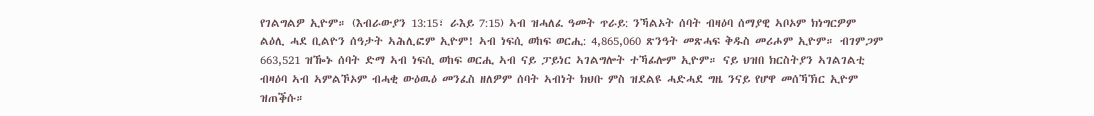የገልግልዎ ኢዮም። (እብራውያን 13:15፣ ራእይ 7:15) ኣብ ዝሓለፈ ዓመት ጥራይ: ንኻልኦት ሰባት ብዛዕባ ሰማያዊ ኣቦኦም ክነግርዎም ልዕሊ ሓደ ቢልዮን ሰዓታት ኣሕሊፎም ኢዮም! ኣብ ነፍሲ ወከፍ ወርሒ: 4,865,060 ጽንዓት መጽሓፍ ቅዱስ መሪሖም ኢዮም። ብገምጋም 663,521 ዝዀኑ ሰባት ድማ ኣብ ነፍሲ ወከፍ ወርሒ ኣብ ናይ ፓይነር ኣገልግሎት ተኻፊሎም ኢዮም። ናይ ህዝበ ክርስትያን ኣገልገልቲ ብዛዕባ ኣብ ኣምልኾኦም ብሓቂ ውዕዉዕ መንፈስ ዘለዎም ሰባት ኣብነት ክህቡ ምስ ዝደልዩ ሓድሓደ ግዜ ንናይ የሆዋ መሰኻኽር ኢዮም ዝጠቕሱ።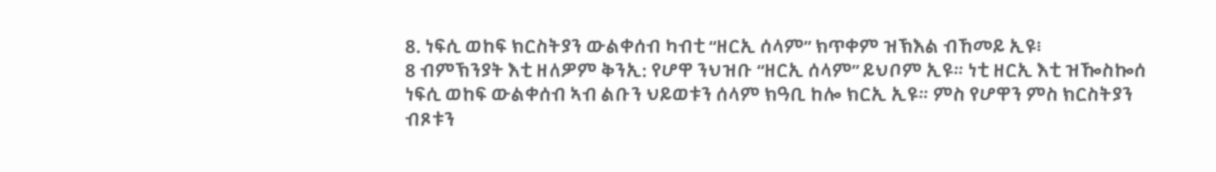8. ነፍሲ ወከፍ ክርስትያን ውልቀሰብ ካብቲ “ዘርኢ ሰላም” ክጥቀም ዝኽእል ብኸመይ ኢዩ፧
8 ብምኽንያት እቲ ዘለዎም ቅንኢ: የሆዋ ንህዝቡ “ዘርኢ ሰላም” ይህቦም ኢዩ። ነቲ ዘርኢ እቲ ዝዀስኰሰ ነፍሲ ወከፍ ውልቀሰብ ኣብ ልቡን ህይወቱን ሰላም ክዓቢ ከሎ ክርኢ ኢዩ። ምስ የሆዋን ምስ ክርስትያን ብጾቱን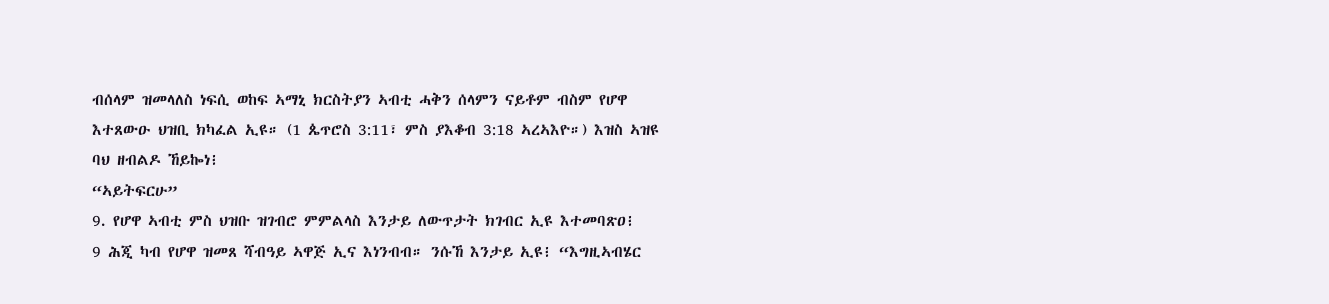ብሰላም ዝመላለስ ነፍሲ ወከፍ ኣማኒ ክርስትያን ኣብቲ ሓቅን ሰላምን ናይቶም ብስም የሆዋ እተጸውዑ ህዝቢ ክካፈል ኢዩ። (1 ጴጥሮስ 3:11፣ ምስ ያእቆብ 3:18 ኣረኣእዮ።) እዝስ ኣዝዩ ባህ ዘብልዶ ኸይኰነ፧
“ኣይትፍርሁ”
9. የሆዋ ኣብቲ ምስ ህዝቡ ዝገብሮ ምምልላስ እንታይ ለውጥታት ክገብር ኢዩ እተመባጽዐ፧
9 ሕጂ ካብ የሆዋ ዝመጸ ሻብዓይ ኣዋጅ ኢና እነንብብ። ንሱኸ እንታይ ኢዩ፧ “እግዚኣብሄር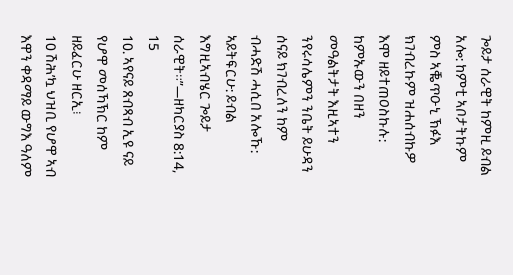ጐይታ ሰራዊት ከምዚ ይብል አሎ: ከምቲ ኣቦታትኩም ምስ ኣቘጥዑኒ ኽፉእ ክገብረኩም ዝሐሰብኩዎ እሞ ዘይተጠዐስኩሉ: ከምኡውን በዘን መዓልትታት እዚኣተን ንየሩሳሌምን ንቤት ይሁዳን ሰናይ ክገብረለን ከም ብሓድሽ ሓሲበ አሎኹ: ኣይትፍርሁ: ይብል እግዚኣብሄር ጐይታ ሰራዊት።”—ዘካርያስ 8:14, 15
10. ኣየናይ ጸብጻብ ኢዩ ናይ የሆዋ መሰኻኽር ከም ዘይፈርሁ ዘርኢ፧
10 ሽሕ’ኳ ህዝቢ የሆዋ ኣብ እዋን ቀዳማይ ውግእ ዓለም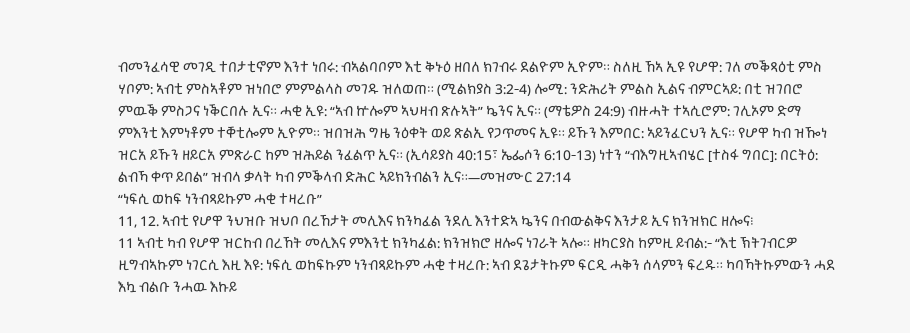ብመንፈሳዊ መገዲ ተበታቲኖም እንተ ነበሩ: ብኣልባቦም እቲ ቅኑዕ ዘበለ ክገብሩ ደልዮም ኢዮም። ስለዚ ኸኣ ኢዩ የሆዋ: ገለ መቕጻዕቲ ምስ ሃቦም: ኣብቲ ምስኣቶም ዝነበሮ ምምልላስ መገዱ ዝለወጠ። (ሚልክያስ 3:2-4) ሎሚ: ንድሕሪት ምልስ ኢልና ብምርኣይ: በቲ ዝገበሮ ምዉቕ ምስጋና ነቕርበሉ ኢና። ሓቂ ኢዩ: “ኣብ ኵሎም ኣህዛብ ጽሉኣት” ኴንና ኢና። (ማቴዎስ 24:9) ብዙሓት ተኣሲሮም: ገሊኦም ድማ ምእንቲ እምነቶም ተቐቲሎም ኢዮም። ዝበዝሕ ግዜ ንዕቀት ወይ ጽልኢ የጋጥመና ኢዩ። ይኹን እምበር: ኣይንፈርህን ኢና። የሆዋ ካብ ዝዀነ ዝርአ ይኹን ዘይርአ ምጽራር ከም ዝሕይል ንፈልጥ ኢና። (ኢሳይያስ 40:15፣ ኤፌሶን 6:10-13) ነተን “ብእግዚኣብሄር [ተስፋ ግበር]: በርትዕ: ልብኻ ቀጥ ይበል” ዝብላ ቃላት ካብ ምቕላብ ድሕር ኣይክንብልን ኢና።—መዝሙር 27:14
“ነፍሲ ወከፍ ነንብጻይኩም ሓቂ ተዛረቡ”
11, 12. ኣብቲ የሆዋ ንህዝቡ ዝህቦ በረኸታት መሊእና ክንካፈል ንደሊ እንተድኣ ኴንና በብውልቅና እንታይ ኢና ክንዝክር ዘሎና፧
11 ኣብቲ ካብ የሆዋ ዝርከብ በረኸት መሊእና ምእንቲ ክንካፈል: ክንዝክሮ ዘሎና ነገራት ኣሎ። ዘካርያስ ከምዚ ይብል:- “እቲ ኽትገብርዎ ዚግብኣኩም ነገርሲ እዚ እዩ: ነፍሲ ወከፍኩም ነንብጻይኩም ሓቂ ተዛረቡ: ኣብ ደጌታትኩም ፍርዲ ሓቅን ሰላምን ፍረዱ። ካባኻትኩምውን ሓደ እኳ ብልቡ ንሓዉ እኩይ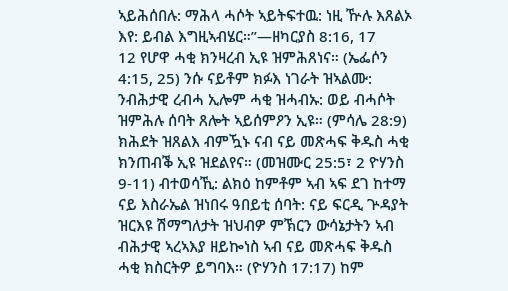ኣይሕሰበሉ: ማሕላ ሓሶት ኣይትፍተዉ: ነዚ ዅሉ እጸልኦ እየ: ይብል እግዚኣብሄር።”—ዘካርያስ 8:16, 17
12 የሆዋ ሓቂ ክንዛረብ ኢዩ ዝምሕጸነና። (ኤፌሶን 4:15, 25) ንሱ ናይቶም ክፉእ ነገራት ዝኣልሙ: ንብሕታዊ ረብሓ ኢሎም ሓቂ ዝሓብኡ: ወይ ብሓሶት ዝምሕሉ ሰባት ጸሎት ኣይሰምዖን ኢዩ። (ምሳሌ 28:9) ክሕደት ዝጸልእ ብምዃኑ ናብ ናይ መጽሓፍ ቅዱስ ሓቂ ክንጠብቕ ኢዩ ዝደልየና። (መዝሙር 25:5፣ 2 ዮሃንስ 9-11) ብተወሳኺ: ልክዕ ከምቶም ኣብ ኣፍ ደገ ከተማ ናይ እስራኤል ዝነበሩ ዓበይቲ ሰባት: ናይ ፍርዲ ጕዳያት ዝርእዩ ሽማግለታት ዝህብዎ ምኽርን ውሳኔታትን ኣብ ብሕታዊ ኣረኣእያ ዘይኰነስ ኣብ ናይ መጽሓፍ ቅዱስ ሓቂ ክስርትዎ ይግባእ። (ዮሃንስ 17:17) ከም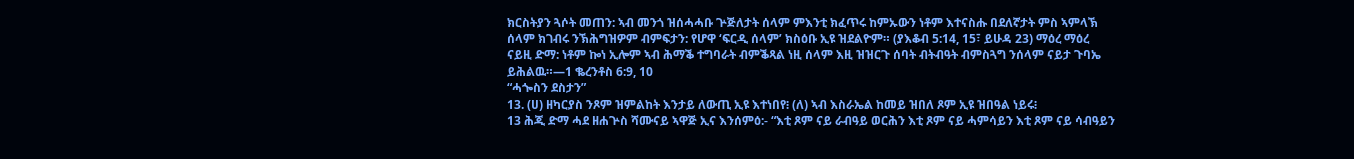ክርስትያን ጓሶት መጠን: ኣብ መንጎ ዝሰሓሓቡ ጕጅለታት ሰላም ምእንቲ ክፈጥሩ ከምኡውን ነቶም እተናስሑ በደለኛታት ምስ ኣምላኽ ሰላም ክገብሩ ንኽሕግዝዎም ብምፍታን: የሆዋ ‘ፍርዲ ሰላም’ ክስዕቡ ኢዩ ዝደልዮም። (ያእቆብ 5:14, 15፣ ይሁዳ 23) ማዕረ ማዕረ ናይዚ ድማ: ነቶም ኰነ ኢሎም ኣብ ሕማቕ ተግባራት ብምቕጻል ነዚ ሰላም እዚ ዝዝርጉ ሰባት ብትብዓት ብምስጓግ ንሰላም ናይታ ጉባኤ ይሕልዉ።—1 ቈረንቶስ 6:9, 10
“ሓጐስን ደስታን”
13. (ሀ) ዘካርያስ ንጾም ዝምልከት እንታይ ለውጢ ኢዩ እተነበየ፧ (ለ) ኣብ እስራኤል ከመይ ዝበለ ጾም ኢዩ ዝበዓል ነይሩ፧
13 ሕጂ ድማ ሓደ ዘሐጕስ ሻሙናይ ኣዋጅ ኢና እንሰምዕ:- “እቲ ጾም ናይ ራብዓይ ወርሕን እቲ ጾም ናይ ሓምሳይን እቲ ጾም ናይ ሳብዓይን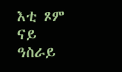እቲ ጾም ናይ ዓስራይ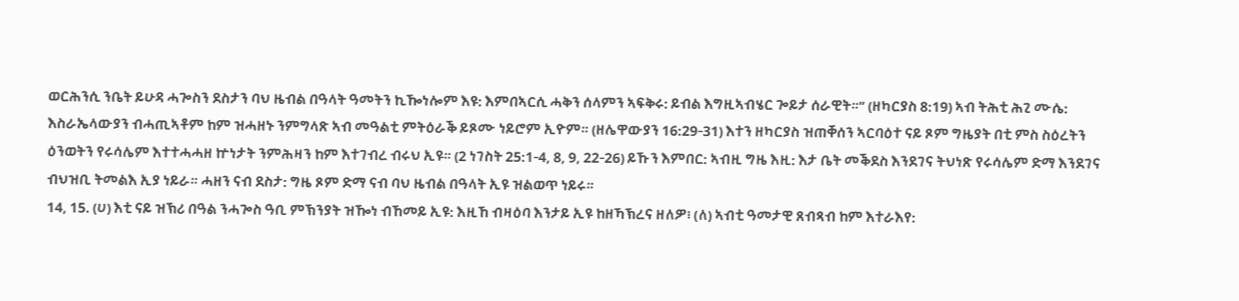ወርሕንሲ ንቤት ይሁዳ ሓጐስን ደስታን ባህ ዜብል በዓላት ዓመትን ኪዀነሎም እዩ: እምበኣርሲ ሓቅን ሰላምን ኣፍቅሩ: ይብል እግዚኣብሄር ጐይታ ሰራዊት።” (ዘካርያስ 8:19) ኣብ ትሕቲ ሕጊ ሙሴ: እስራኤላውያን ብሓጢኣቶም ከም ዝሓዘኑ ንምግላጽ ኣብ መዓልቲ ምትዕራቕ ይጾሙ ነይሮም ኢዮም። (ዘሌዋውያን 16:29-31) እተን ዘካርያስ ዝጠቐሰን ኣርባዕተ ናይ ጾም ግዜያት በቲ ምስ ስዕረትን ዕንወትን የሩሳሌም እተተሓሓዘ ኵነታት ንምሕዛን ከም እተገብረ ብሩህ ኢዩ። (2 ነገስት 25:1-4, 8, 9, 22-26) ይኹን እምበር: ኣብዚ ግዜ እዚ: እታ ቤት መቕደስ እንደገና ትህነጽ የሩሳሌም ድማ እንደገና ብህዝቢ ትመልእ ኢያ ነይራ። ሓዘን ናብ ደስታ: ግዜ ጾም ድማ ናብ ባህ ዜብል በዓላት ኢዩ ዝልወጥ ነይሩ።
14, 15. (ሀ) እቲ ናይ ዝኽሪ በዓል ንሓጐስ ዓቢ ምኽንያት ዝዀነ ብኸመይ ኢዩ: እዚኸ ብዛዕባ እንታይ ኢዩ ከዘኻኽረና ዘለዎ፧ (ለ) ኣብቲ ዓመታዊ ጸብጻብ ከም እተራእየ: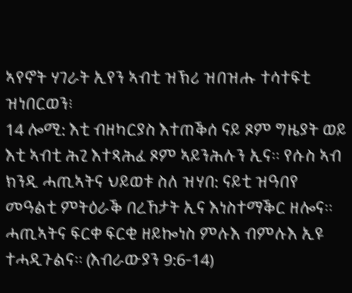ኣየኖት ሃገራት ኢየን ኣብቲ ዝኽሪ ዝበዝሑ ተሳተፍቲ ዝነበርወን፧
14 ሎሚ: እቲ ብዘካርያስ እተጠቕሰ ናይ ጾም ግዜያት ወይ እቲ ኣብቲ ሕጊ እተጻሕፈ ጾም ኣይንሕሉን ኢና። የሱስ ኣብ ክንዲ ሓጢኣትና ህይወቱ ስለ ዝሃበ: ናይቲ ዝዓበየ መዓልቲ ምትዕራቕ በረኸታት ኢና እነስተማቕር ዘሎና። ሓጢኣትና ፍርቀ ፍርቂ ዘይኰነስ ምሉእ ብምሉእ ኢዩ ተሓዲጉልና። (እብራውያን 9:6-14)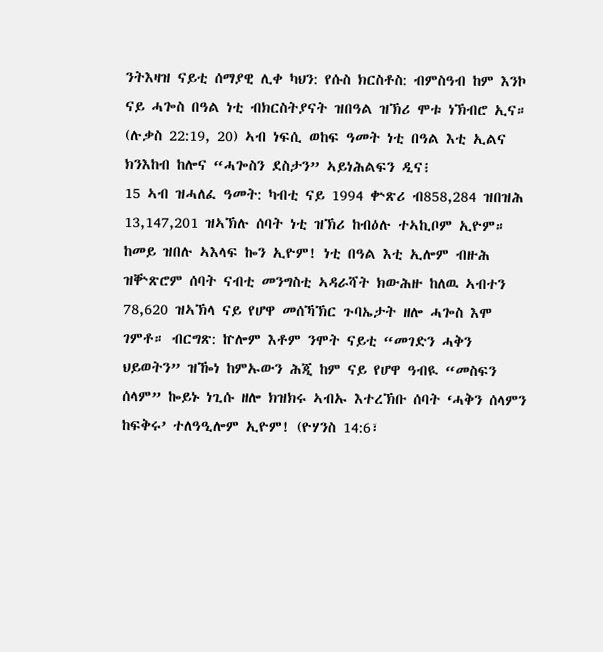ንትእዛዝ ናይቲ ሰማያዊ ሊቀ ካህን: የሱስ ክርስቶስ: ብምስዓብ ከም እንኮ ናይ ሓጐስ በዓል ነቲ ብክርስትያናት ዝበዓል ዝኽሪ ሞቱ ነኽብሮ ኢና። (ሉቃስ 22:19, 20) ኣብ ነፍሲ ወከፍ ዓመት ነቲ በዓል እቲ ኢልና ክንእከብ ከሎና “ሓጐስን ደስታን” ኣይነሕልፍን ዲና፧
15 ኣብ ዝሓለፈ ዓመት: ካብቲ ናይ 1994 ቍጽሪ ብ858,284 ዝበዝሕ 13,147,201 ዝኣኽሉ ሰባት ነቲ ዝኽሪ ከብዕሉ ተኣኪቦም ኢዮም። ከመይ ዝበሉ ኣእላፍ ኰን ኢዮም! ነቲ በዓል እቲ ኢሎም ብዙሕ ዝቝጽሮም ሰባት ናብቲ መንግስቲ ኣዳራሻት ክውሕዙ ከለዉ ኣብተን 78,620 ዝኣኽላ ናይ የሆዋ መሰኻኽር ጉባኤታት ዘሎ ሓጐስ እሞ ገምቶ። ብርግጽ: ኵሎም እቶም ንሞት ናይቲ “መገድን ሓቅን ህይወትን” ዝዀነ ከምኡውን ሕጂ ከም ናይ የሆዋ ዓብዪ “መስፍን ሰላም” ኰይኑ ነጊሱ ዘሎ ክዝክሩ ኣብኡ እተረኽቡ ሰባት ‘ሓቅን ሰላምን ከፍቅሩ’ ተለዓዒሎም ኢዮም! (ዮሃንስ 14:6፣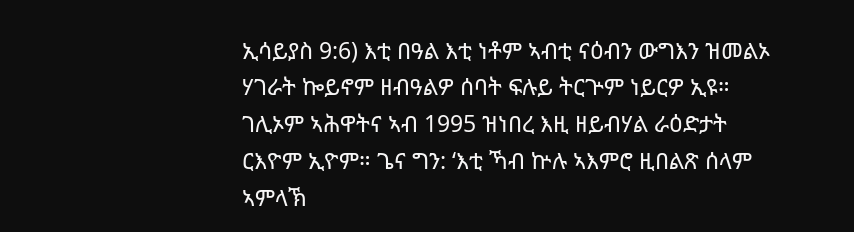ኢሳይያስ 9:6) እቲ በዓል እቲ ነቶም ኣብቲ ናዕብን ውግእን ዝመልኦ ሃገራት ኰይኖም ዘብዓልዎ ሰባት ፍሉይ ትርጕም ነይርዎ ኢዩ። ገሊኦም ኣሕዋትና ኣብ 1995 ዝነበረ እዚ ዘይብሃል ራዕድታት ርእዮም ኢዮም። ጌና ግን: ‘እቲ ኻብ ኵሉ ኣእምሮ ዚበልጽ ሰላም ኣምላኽ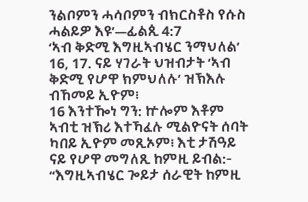ንልቦምን ሓሳቦምን ብክርስቶስ የሱስ ሓልይዎ እዩ’—ፊልጲ 4:7
‘ኣብ ቅድሚ እግዚኣብሄር ንማህለል’
16, 17. ናይ ሃገራት ህዝብታት ‘ኣብ ቅድሚ የሆዋ ክምህለሉ’ ዝኽእሉ ብኸመይ ኢዮም፧
16 እንተዀነ ግን: ኵሎም እቶም ኣብቲ ዝኽሪ እተኻፈሉ ሚልዮናት ሰባት ካበይ ኢዮም መጺኦም፧ እቲ ታሽዓይ ናይ የሆዋ መግለጺ ከምዚ ይብል:- “እግዚኣብሄር ጐይታ ሰራዊት ከምዚ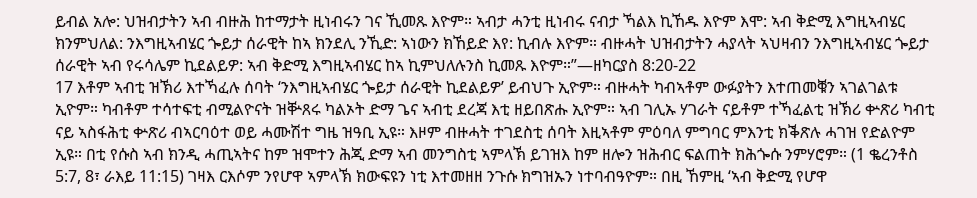ይብል አሎ: ህዝብታትን ኣብ ብዙሕ ከተማታት ዚነብሩን ገና ኺመጹ እዮም። ኣብታ ሓንቲ ዚነብሩ ናብታ ኻልእ ኪኸዱ እዮም እሞ: ኣብ ቅድሚ እግዚኣብሄር ክንምህለል: ንእግዚኣብሄር ጐይታ ሰራዊት ከኣ ክንደሊ ንኺድ: ኣነውን ክኸይድ እየ: ኪብሉ እዮም። ብዙሓት ህዝብታትን ሓያላት ኣህዛብን ንእግዚኣብሄር ጐይታ ሰራዊት ኣብ የሩሳሌም ኪደልይዎ: ኣብ ቅድሚ እግዚኣብሄር ከኣ ኪምህለሉንስ ኪመጹ እዮም።”—ዘካርያስ 8:20-22
17 እቶም ኣብቲ ዝኽሪ እተኻፈሉ ሰባት ‘ንእግዚኣብሄር ጐይታ ሰራዊት ኪደልይዎ’ ይብህጉ ኢዮም። ብዙሓት ካብኣቶም ውፉያትን እተጠመቑን ኣገልገልቱ ኢዮም። ካብቶም ተሳተፍቲ ብሚልዮናት ዝቝጸሩ ካልኦት ድማ ጌና ኣብቲ ደረጃ እቲ ዘይበጽሑ ኢዮም። ኣብ ገሊኡ ሃገራት ናይቶም ተኻፈልቲ ዝኽሪ ቍጽሪ ካብቲ ናይ ኣስፋሕቲ ቍጽሪ ብኣርባዕተ ወይ ሓሙሽተ ግዜ ዝዓቢ ኢዩ። እዞም ብዙሓት ተገደስቲ ሰባት እዚኣቶም ምዕባለ ምግባር ምእንቲ ክቕጽሉ ሓገዝ የድልዮም ኢዩ። በቲ የሱስ ኣብ ክንዲ ሓጢኣትና ከም ዝሞተን ሕጂ ድማ ኣብ መንግስቲ ኣምላኽ ይገዝእ ከም ዘሎን ዝሕብር ፍልጠት ክሕጐሱ ንምሃሮም። (1 ቈረንቶስ 5:7, 8፣ ራእይ 11:15) ገዛእ ርእሶም ንየሆዋ ኣምላኽ ክውፍዩን ነቲ እተመዘዘ ንጉሱ ክግዝኡን ነተባብዓዮም። በዚ ኸምዚ ‘ኣብ ቅድሚ የሆዋ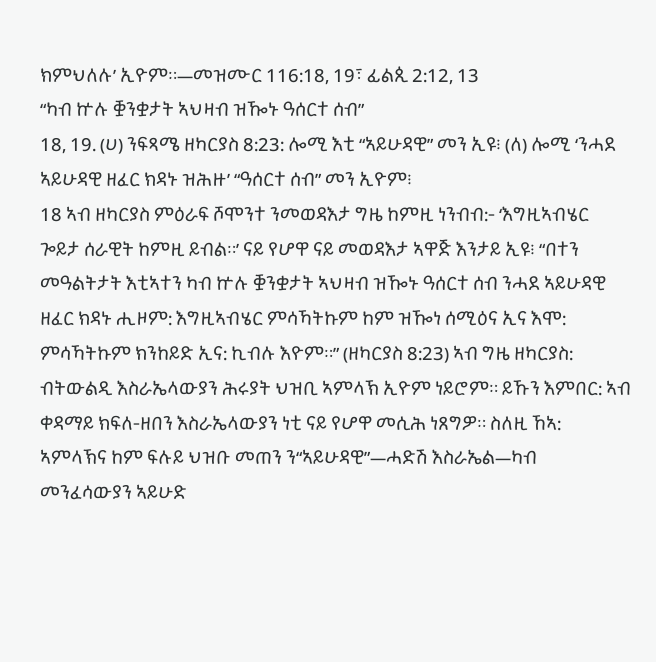ክምህለሉ’ ኢዮም።—መዝሙር 116:18, 19፣ ፊልጲ 2:12, 13
“ካብ ኵሉ ቛንቋታት ኣህዛብ ዝዀኑ ዓሰርተ ሰብ”
18, 19. (ሀ) ንፍጻሜ ዘካርያስ 8:23: ሎሚ እቲ “ኣይሁዳዊ” መን ኢዩ፧ (ለ) ሎሚ ‘ንሓደ ኣይሁዳዊ ዘፈር ክዳኑ ዝሕዙ’ “ዓሰርተ ሰብ” መን ኢዮም፧
18 ኣብ ዘካርያስ ምዕራፍ ሾሞንተ ንመወዳእታ ግዜ ከምዚ ነንብብ:- ‘እግዚኣብሄር ጐይታ ሰራዊት ከምዚ ይብል።’ ናይ የሆዋ ናይ መወዳእታ ኣዋጅ እንታይ ኢዩ፧ “በተን መዓልትታት እቲኣተን ካብ ኵሉ ቛንቋታት ኣህዛብ ዝዀኑ ዓሰርተ ሰብ ንሓደ ኣይሁዳዊ ዘፈር ክዳኑ ሒዞም: እግዚኣብሄር ምሳኻትኩም ከም ዝዀነ ሰሚዕና ኢና እሞ: ምሳኻትኩም ክንከይድ ኢና: ኪብሉ እዮም።” (ዘካርያስ 8:23) ኣብ ግዜ ዘካርያስ: ብትውልዲ እስራኤላውያን ሕሩያት ህዝቢ ኣምላኽ ኢዮም ነይሮም። ይኹን እምበር: ኣብ ቀዳማይ ክፍለ-ዘበን እስራኤላውያን ነቲ ናይ የሆዋ መሲሕ ነጸግዎ። ስለዚ ኸኣ: ኣምላኽና ከም ፍሉይ ህዝቡ መጠን ን“ኣይሁዳዊ”—ሓድሽ እስራኤል—ካብ መንፈሳውያን ኣይሁድ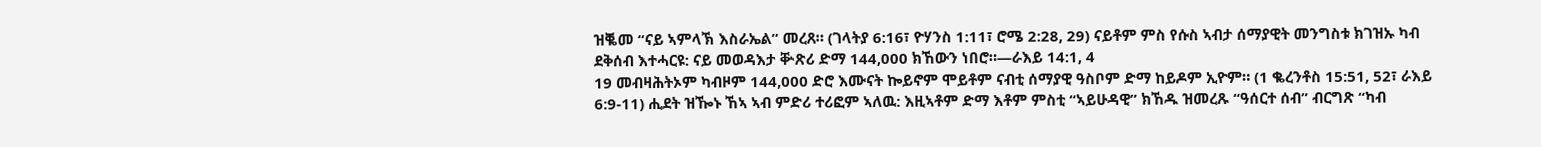ዝቘመ “ናይ ኣምላኽ እስራኤል” መረጸ። (ገላትያ 6:16፣ ዮሃንስ 1:11፣ ሮሜ 2:28, 29) ናይቶም ምስ የሱስ ኣብታ ሰማያዊት መንግስቱ ክገዝኡ ካብ ደቅሰብ እተሓርዩ: ናይ መወዳእታ ቝጽሪ ድማ 144,000 ክኸውን ነበሮ።—ራእይ 14:1, 4
19 መብዛሕትኦም ካብዞም 144,000 ድሮ እሙናት ኰይኖም ሞይቶም ናብቲ ሰማያዊ ዓስቦም ድማ ከይዶም ኢዮም። (1 ቈረንቶስ 15:51, 52፣ ራእይ 6:9-11) ሒደት ዝዀኑ ኸኣ ኣብ ምድሪ ተሪፎም ኣለዉ: እዚኣቶም ድማ እቶም ምስቲ “ኣይሁዳዊ” ክኸዱ ዝመረጹ “ዓሰርተ ሰብ” ብርግጽ “ካብ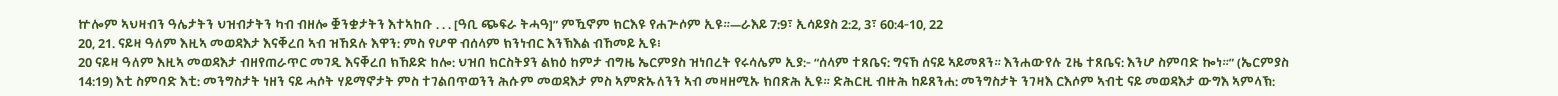ኵሎም ኣህዛብን ዓሌታትን ህዝብታትን ካብ ብዘሎ ቛንቋታትን እተኣከቡ . . . [ዓቢ ጭፍራ ትሓዓ]” ምዃኖም ክርእዩ የሐጕሶም ኢዩ።—ራእይ 7:9፣ ኢሳይያስ 2:2, 3፣ 60:4-10, 22
20, 21. ናይዛ ዓለም እዚኣ መወዳእታ እናቐረበ ኣብ ዝኸደሉ እዋን: ምስ የሆዋ ብሰላም ክንነብር እንኽእል ብኸመይ ኢዩ፧
20 ናይዛ ዓለም እዚኣ መወዳእታ ብዘየጠራጥር መገዲ እናቐረበ ክኸይድ ከሎ: ህዝበ ክርስትያን ልክዕ ከምታ ብግዜ ኤርምያስ ዝነበረት የሩሳሌም ኢያ:- “ሰላም ተጸቤና: ግናኸ ሰናይ ኣይመጸን። እንሐውየሉ ጊዜ ተጸቤና: እንሆ ስምባድ ኰነ።” (ኤርምያስ 14:19) እቲ ስምባድ እቲ: መንግስታት ነዘን ናይ ሓሶት ሃይማኖታት ምስ ተገልበጥወንን ሕሱም መወዳእታ ምስ ኣምጽኡለንን ኣብ መዛዘሚኡ ክበጽሕ ኢዩ። ድሕርዚ ብዙሕ ከይጸንሐ: መንግስታት ንገዛእ ርእሶም ኣብቲ ናይ መወዳእታ ውግእ ኣምላኽ: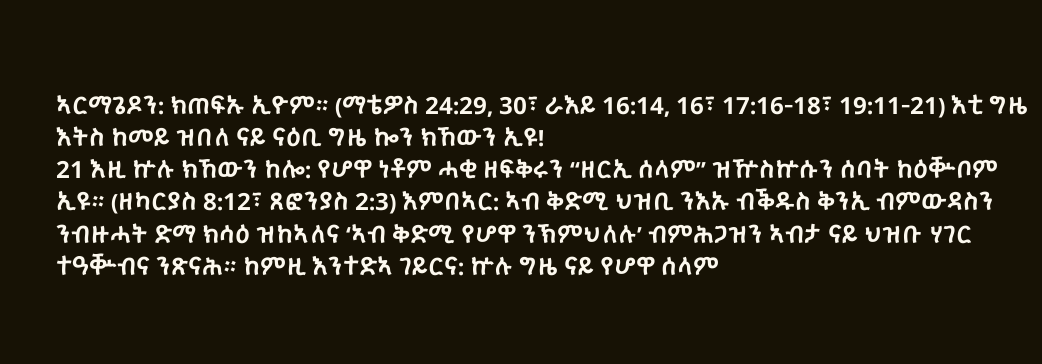ኣርማጌዶን: ክጠፍኡ ኢዮም። (ማቴዎስ 24:29, 30፣ ራእይ 16:14, 16፣ 17:16-18፣ 19:11-21) እቲ ግዜ እትስ ከመይ ዝበለ ናይ ናዕቢ ግዜ ኰን ክኸውን ኢዩ!
21 እዚ ኵሉ ክኸውን ከሎ: የሆዋ ነቶም ሓቂ ዘፍቅሩን “ዘርኢ ሰላም” ዝዅስኵሱን ሰባት ከዕቝቦም ኢዩ። (ዘካርያስ 8:12፣ ጸፎንያስ 2:3) እምበኣር: ኣብ ቅድሚ ህዝቢ ንእኡ ብቕዱስ ቅንኢ ብምውዳስን ንብዙሓት ድማ ክሳዕ ዝከኣለና ‘ኣብ ቅድሚ የሆዋ ንኽምህለሉ’ ብምሕጋዝን ኣብታ ናይ ህዝቡ ሃገር ተዓቝብና ንጽናሕ። ከምዚ እንተድኣ ገይርና: ኵሉ ግዜ ናይ የሆዋ ሰላም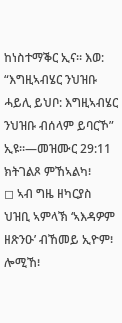ከነስተማቕር ኢና። እወ: “እግዚኣብሄር ንህዝቡ ሓይሊ ይህቦ: እግዚኣብሄር ንህዝቡ ብሰላም ይባርኾ” ኢዩ።—መዝሙር 29:11
ክትገልጾ ምኸኣልካ፧
◻ ኣብ ግዜ ዘካርያስ ህዝቢ ኣምላኽ ‘ኣእዳዎም ዘጽንዑ’ ብኸመይ ኢዮም፧ ሎሚኸ፧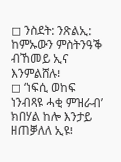◻ ንስደት: ንጽልኢ: ከምኡውን ምስትንዓቕ ብኸመይ ኢና እንምልሸሉ፧
◻ ‘ነፍሲ ወከፍ ነንብጻዩ ሓቂ ምዝራብ’ ክበሃል ከሎ እንታይ ዘጠቓለለ ኢዩ፧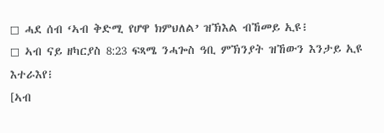◻ ሓደ ሰብ ‘ኣብ ቅድሚ የሆዋ ክምህለል’ ዝኽእል ብኸመይ ኢዩ፧
◻ ኣብ ናይ ዘካርያስ 8:23 ፍጻሜ ንሓጐስ ዓቢ ምኽንያት ዝኸውን እንታይ ኢዩ እተራእየ፧
[ኣብ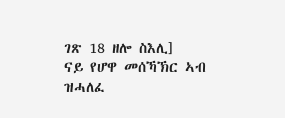ገጽ 18 ዘሎ ስእሊ]
ናይ የሆዋ መሰኻኽር ኣብ ዝሓለፈ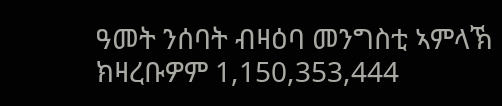ዓመት ንሰባት ብዛዕባ መንግስቲ ኣምላኽ ክዛረቡዎም 1,150,353,444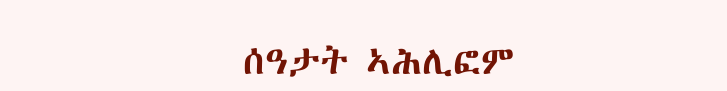ሰዓታት ኣሕሊፎም